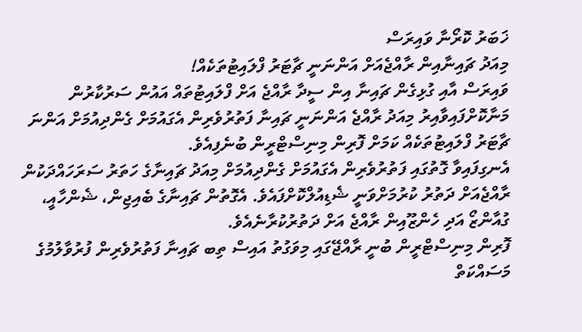ޚަބަރު ކޮރޯނާ ވައިރަސް
މިއަދު ޗައިނާއިން ރާއްޖެއަށް އަންނަނީ ޗާޓަރު ފްލައިޓުތަކެއް!
ވައިރަސް އާއި ގުޅިގެން ޗައިނާ އިން ސީދާ ރާއްޖެ އަށް ފްލައިޓުތައް އައުން ސަރުކާރުން މަނާކޮށްފައިވާއިރު މިއަދު ރާއްޖެ އަންނަނީ ޗައިނާ ފަތުރުވެރިން އެގައުމަށް ގެންދިއުމަށް އަންނަ ޗާޓަރު ފްލައިޓުތަކެއް ކަމަށް ފޮރިން މިނިސްޓްރީން ބުނެފިއެވެ.
އެނގިފައިވާ ގޮތުގައި ފަތުރުވެރިން އެގައުމަށް ގެންދިއުމަށް މިއަދު ޗައިނާގެ ހަތަރު ސަރަހައްދަކުން ރާއްޖެއަށް ދަތުރު ކުރުމަށްވަނީ ޝެޑިއުލްކޮށްފައެވެ. އެގޮތުން ޗައިނާގެ ބެއިޖިން، ޝެންހާއީ، ގުއާންޒޯ އަދި ހެންޒޫއިން ރާއްޖެ އަށް ދަތުރުކުރާނެއެވެ.
ފޮރިން މިނިސްޓްރީން ބުނީ ރާއްޖޭގައި މިވަގުތު އައިސް ތިބ ޗައިނާ ފަތުރުވެރިން ފުރުވާލުމުގެ މަސައްކަތް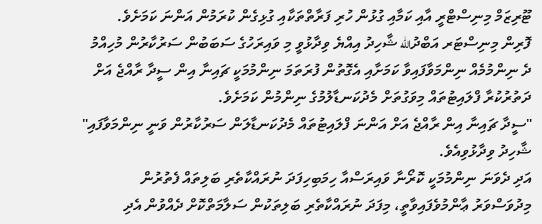ޓޫރިޒަމް މިނިސްޓްރީ އާއި ކަމާއި ގުޅުން ހުރި ފަރާތްތަކާއި ގުޅިގެން ކުރަމުން އަންނަ ކަމަށެވެ.
ފޮރިން މިނިސްޓަރ އަބްދުالله ޝާހިދު އިއްޔެ ވިދާޅުވީ މި ވައިރަހުގެ ސަބަބުން ސަރުކާރުން މުހިއްމު ދެ ނިންމުމެއް ނިންމަވާފައިވާ ކަމަށާއި އެގޮތުން ފުރަތަމަ ނިންމުމަކީ ޗައިނާ އިން ސީދާ ރާއްޖެ އަށް ދަތުރުކުރާ ފްލައިޓުތައް މިވަގުތަށް މެދުކަނޑާލުމުގެ ނިންމުން ކަމަށެވެ.
"ސީދާ ޗައިނާ އިން ރާއްޖެ އަށް އަންނަ ފްލައިޓުތައް މެދުކަނޑާލަން ސަރުކާރުން ވަނީ ނިންމަވާފައި" ޝާހިދު ވިދާޅުވިއެވެ.
އަދި ދެވަނަ ނިންމުމަކީ ކޮރޯނާ ވައިރަސްއާ ހިމަބިހިފަދަ ނުރައްކާތެރި ބަލިތައް ފެތުރުން މިދުވަސްވަރު ޢާންމުވެފައިވާތީ، މިފަދަ ނުރައްކާތެރި ބަލިތަކުން ސަލާމަތްކޮށް ދެއްވުން އެދި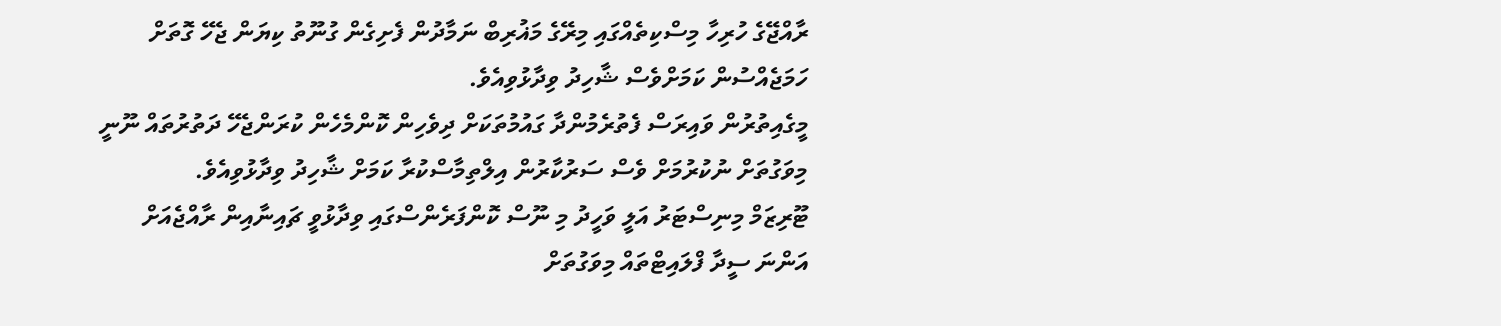ރާއްޖޭގެ ހުރިހާ މިސްކިތެއްގައި މިރޭގެ މަޣުރިބް ނަމާދުން ފެށިގެން ގުނޫތު ކިޔަން ޖެހޭ ގޮތަށް ހަމަޖެއްސުން ކަމަށްވެސް ޝާހިދު ވިދާޅުވިއެވެ.
މީގެއިތުރުން ވައިރަސް ފެތުރެމުންދާ ގައުމުތަކަށް ދިވެހިން ކޮންމެހެން ކުރަންޖެހޭ ދަތުރުތައް ނޫނީ މިވަގުތަށް ނުކުރުމަށް ވެސް ސަރުކާރުން އިލްތިމާސްކުރާ ކަމަށް ޝާހިދު ވިދާޅުވިއެވެ.
ޓޫރިޒަމް މިނިސްޓަރު އަލީ ވަހީދު މި ނޫސް ކޮންފަރެންސްގައި ވިދާޅުވީ ޗައިނާއިން ރާއްޖެއަށް އަންނަ ސީދާ ފްލައިޓްތައް މިވަގުތަށް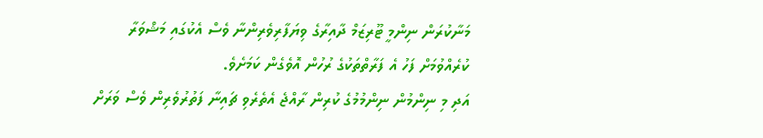މަނާކުރަން ނިންމީ ޓޫރިޒަމް ދާއިރާގެ ވިޔަފާރިވެރިންނާ ވެސް އެކުގައި މަޝްވަރާ ކުރެއްވުމަށް ފަހު އެ ފަރާތްތަކުގެ ރުހުން އޮވެގެން ކަމަށެވެ.
އަދި މި ނިންމުން ނިންމުމުގެ ކުރިން ރާއްޖެ އެތެރެވި ޗައިނާ ފަތުރުވެރިން ވެސް ވަރަށް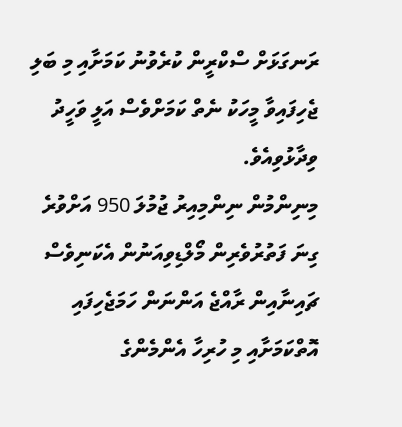ރަނގަޅަށް ސްކްރީން ކުރެވުނު ކަމަށާއި މި ބަލި ޖެހިފައިވާ މީހަކު ނެތް ކަމަށްވެސް އަލީ ވަހީދު ވިދާޅުވިއެވެ.
މިނިންމުން ނިންމިއިރު ޖުމުލަ 950 އަށްވުރެ ގިނަ ފަތުރުވެރިން މޯލްޑިވިއަނުން އެކަނިވެސް ޗައިނާއިން ރާއްޖެ އަންނަން ހަމަޖެހިފައި އޮތްކަމަށާއި މި ހުރިހާ އެންމެންގެ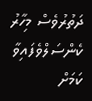ދަތުރުވެސް މިހާރު ކެންސަލްވެފައިވާ ކަމަށް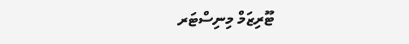ޓޫރިޒަމް މިނިސްޓަރ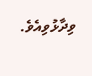ވިދާޅުވިއެވެ.